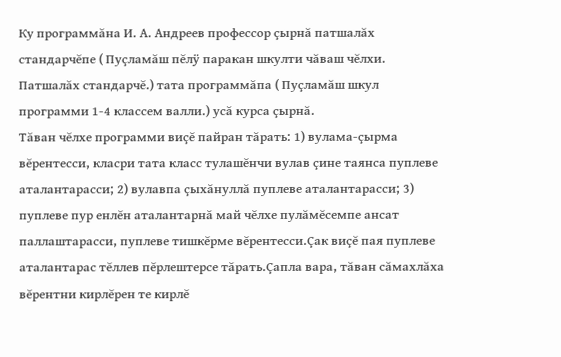Ку программăна И. А. Андреев профессор çырнă патшалăх стандарчĕпе ( Пуçламăш пĕлÿ паракан шкулти чăваш чĕлхи. Патшалăх стандарчĕ.) тата программăпа ( Пуçламăш шкул программи 1-4 классем валли.) усă курса çырнă.
Тăван чĕлхе программи виçĕ пайран тăрать: 1) вулама-çырма вĕрентесси, класри тата класс тулашĕнчи вулав çине таянса пуплеве аталантарасси; 2) вулавпа çыхăнуллă пуплеве аталантарасси; 3) пуплеве пур енлĕн аталантарнă май чĕлхе пулăмĕсемпе ансат паллаштарасси, пуплеве тишкĕрме вĕрентесси.Çак виçĕ пая пуплеве аталантарас тĕллев пĕрлештерсе тăрать.Çапла вара, тăван сăмахлăха вĕрентни кирлĕрен те кирлĕ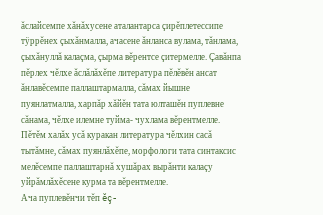ăслайсемпе хăнăхусене аталантарса çирĕплетессипе тÿррĕнех çыхăнмалла, ачасене ăнланса вулама, тăнлама, çыхăнуллă калаçма, çырма вĕрентсе çитермелле. Çавăнпа пĕрлех чĕлхе ăслăлăхĕпе литература пĕлĕвĕн ансат ăнлавĕсемпе паллаштармалла, сăмах йышне пуянлатмалла, харпăр хăйĕн тата юлташĕн пуплевне сăнама, чĕлхе илемне туйма- чухлама вĕрентмелле. Пĕтĕм халăх усă куракан литература чĕлхин сасă тытăмне, сăмах пуянлăхĕпе, морфологи тата синтаксис мелĕсемпе паллаштарнă хушăрах вырăнти калаçу уйрăмлăхĕсене курма та вĕрентмелле.
Ача пуплевĕнчи тĕп ĕç-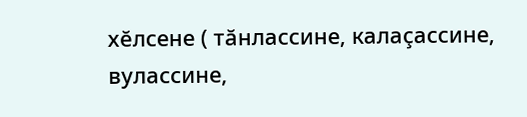хĕлсене ( тăнлассине, калаçассине, вулассине,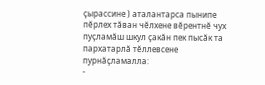çырассине ) аталантарса пынипе пĕрлех тăван чĕлхене вĕрентнĕ чух пуçламăш шкул çакăн пек пысăк та пархатарлă тĕллевсене пурнăçламалла:
-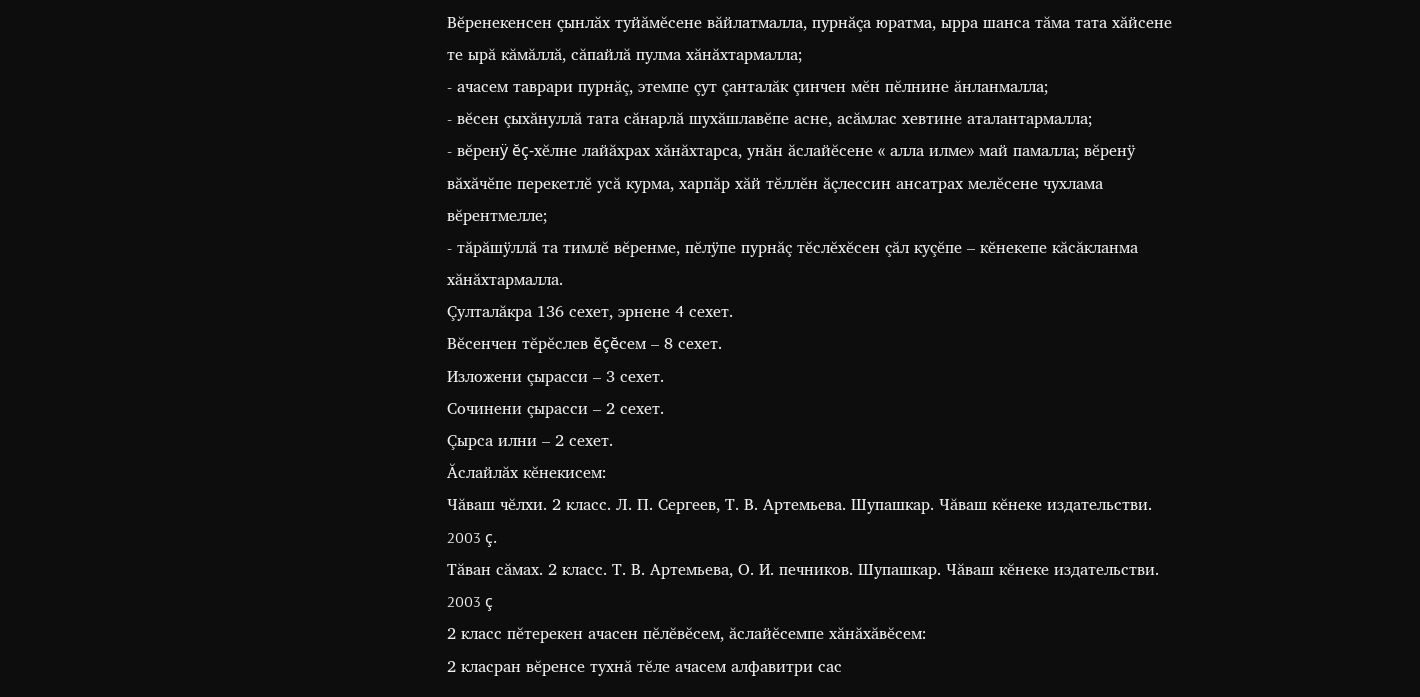Вĕренекенсен çынлăх туйăмĕсене вăйлатмалла, пурнăçа юратма, ырра шанса тăма тата хăйсене те ырă кăмăллă, сăпайлă пулма хăнăхтармалла;
- ачасем таврари пурнăç, этемпе çут çанталăк çинчен мĕн пĕлнине ăнланмалла;
- вĕсен çыхăнуллă тата сăнарлă шухăшлавĕпе асне, асăмлас хевтине аталантармалла;
- вĕренÿ ĕç-хĕлне лайăхрах хăнăхтарса, унăн ăслайĕсене « алла илме» май памалла; вĕренÿ вăхăчĕпе перекетлĕ усă курма, харпăр хăй тĕллĕн ăçлессин ансатрах мелĕсене чухлама вĕрентмелле;
- тăрăшÿллă та тимлĕ вĕренме, пĕлÿпе пурнăç тĕслĕхĕсен çăл куçĕпе – кĕнекепе кăсăкланма хăнăхтармалла.
Çулталăкра 136 сехет, эрнене 4 сехет.
Вĕсенчен тĕрĕслев ĕçĕсем – 8 сехет.
Изложени çырасси – 3 сехет.
Сочинени çырасси – 2 сехет.
Çырса илни – 2 сехет.
Ăслайлăх кĕнекисем:
Чăваш чĕлхи. 2 класс. Л. П. Сергеев, Т. В. Артемьева. Шупашкар. Чăваш кĕнеке издательстви. 2003 ç.
Тăван сăмах. 2 класс. Т. В. Артемьева, О. И. печников. Шупашкар. Чăваш кĕнеке издательстви. 2003 ç
2 класс пĕтерекен ачасен пĕлĕвĕсем, ăслайĕсемпе хăнăхăвĕсем:
2 класран вĕренсе тухнă тĕле ачасем алфавитри сас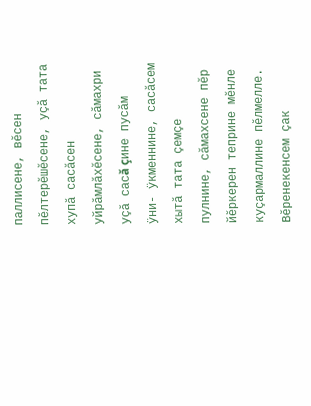паллисене, вĕсен пĕлтерĕшĕсене, уçă тата хупă сасăсен уйрăмлăхĕсене, сăмахри уçă сасă çине пусăм ÿни- ÿкменнине, сасăсем хытă тата çемçе пулнине, сăмахсене пĕр йĕркерен теприне мĕнле куçармаллине пĕлмелле.
Вĕренекенсем çак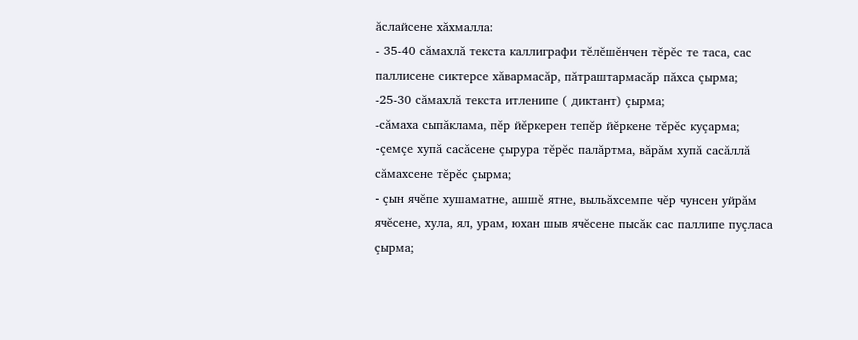ăслайсене хăхмалла:
- 35-40 сăмахлă текста каллиграфи тĕлĕшĕнчен тĕрĕс те таса, сас паллисене сиктерсе хăвармасăр, пăтраштармасăр пăхса çырма;
-25-30 сăмахлă текста итленипе ( диктант) çырма;
-сăмаха сыпăклама, пĕр йĕркерен тепĕр йĕркене тĕрĕс куçарма;
-çемçе хупă сасăсене çырура тĕрĕс палăртма, вăрăм хупă сасăллă сăмахсене тĕрĕс çырма;
- çын ячĕпе хушаматне, ашшĕ ятне, выльăхсемпе чĕр чунсен уйрăм ячĕсене, хула, ял, урам, юхан шыв ячĕсене пысăк сас паллипе пуçласа çырма;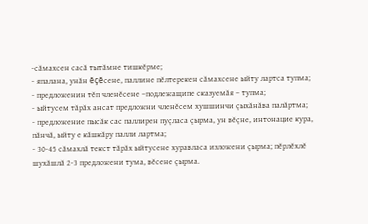-сăмахсен сасă тытăмне тишкĕрме;
- япалана, унăн ĕçĕсене, паллине пĕлтерекен сăмахсене ыйту лартса тупма;
- предложенин тĕп членĕсене –подлежащипе сказуемăя – тупма;
- ыйтусем тăрăх ансат предложни членĕсем хушшинчи çыхăнăва палăртма;
- предложение пысăк сас паллирен пуçласа çырма, ун вĕçне, интонацие кура, пăнчă, ыйту е кăшкăру палли лартма;
- 30-45 сăмахлă текст тăрăх ыйтусене хуравласа изложени çырма; пĕрлĕхлĕ шухăшлă 2-3 предложени тума, вĕсене çырма.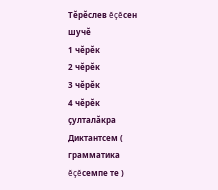Тĕрĕслев ĕçĕсен шучĕ
1 чĕрĕк
2 чĕрĕк
3 чĕрĕк
4 чĕрĕк
çулталăкра
Диктантсем ( грамматика ĕçĕсемпе те )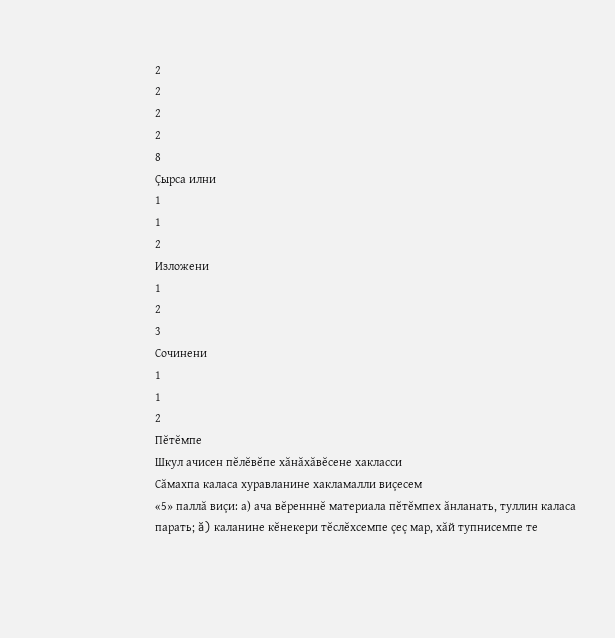2
2
2
2
8
Çырса илни
1
1
2
Изложени
1
2
3
Сочинени
1
1
2
Пĕтĕмпе
Шкул ачисен пĕлĕвĕпе хăнăхăвĕсене хакласси
Сăмахпа каласа хуравланине хакламалли виçесем
«5» паллă виçи: а) ача вĕренннĕ материала пĕтĕмпех ăнланать, туллин каласа парать; ă) каланине кĕнекери тĕслĕхсемпе çеç мар, хăй тупнисемпе те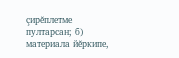çирĕплетме пултарсан; б) материала йĕркипе,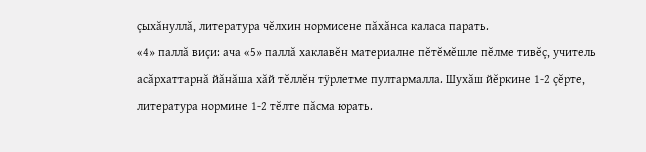çыхăнуллă, литература чĕлхин нормисене пăхăнса каласа парать.
«4» паллă виçи: ача «5» паллă хаклавĕн материалне пĕтĕмĕшле пĕлме тивĕç, учитель асăрхаттарнă йăнăша хăй тĕллĕн тÿрлетме пултармалла. Шухăш йĕркине 1-2 çĕрте, литература нормине 1-2 тĕлте пăсма юрать.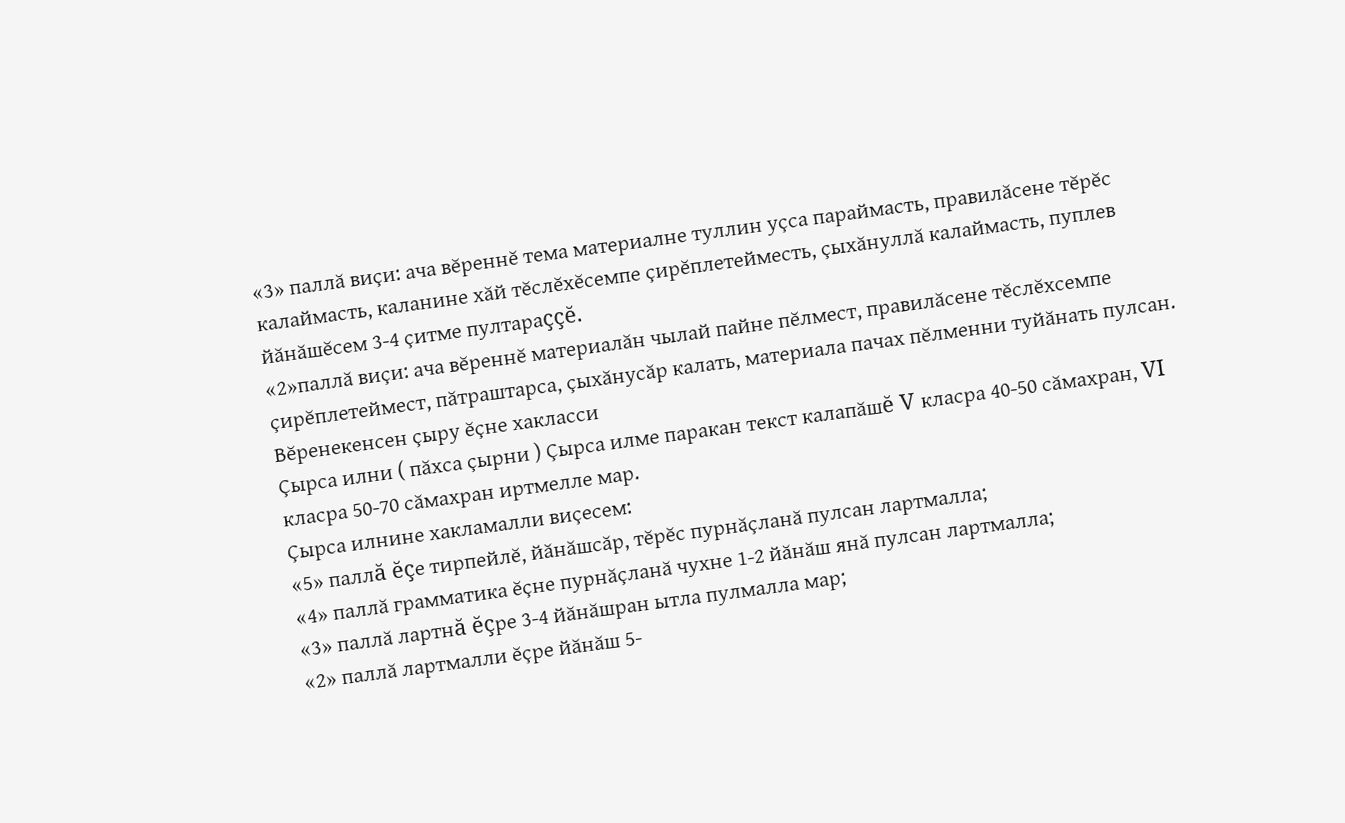«3» паллă виçи: ача вĕреннĕ тема материалне туллин уçса параймасть, правилăсене тĕрĕс калаймасть, каланине хăй тĕслĕхĕсемпе çирĕплетейместь, çыхăнуллă калаймасть, пуплев йăнăшĕсем 3-4 çитме пултараççĕ.
«2»паллă виçи: ача вĕреннĕ материалăн чылай пайне пĕлмест, правилăсене тĕслĕхсемпе çирĕплетеймест, пăтраштарса, çыхăнусăр калать, материала пачах пĕлменни туйăнать пулсан. Вĕренекенсен çыру ĕçне хакласси
Çырса илни ( пăхса çырни ) Çырса илме паракан текст калапăшĕ V класра 40-50 сăмахран, VI класра 50-70 сăмахран иртмелле мар.
Çырса илнине хакламалли виçесем:
«5» паллă ĕçе тирпейлĕ, йăнăшсăр, тĕрĕс пурнăçланă пулсан лартмалла;
«4» паллă грамматика ĕçне пурнăçланă чухне 1-2 йăнăш янă пулсан лартмалла;
«3» паллă лартнă ĕçре 3-4 йăнăшран ытла пулмалла мар;
«2» паллă лартмалли ĕçре йăнăш 5-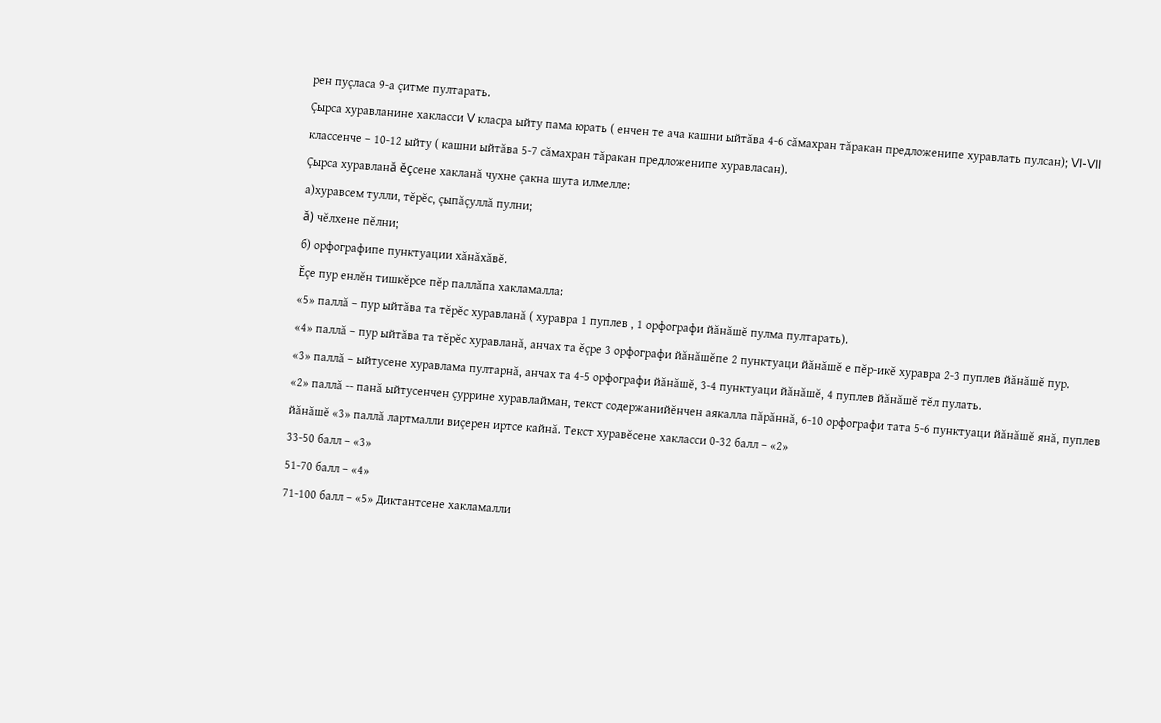рен пуçласа 9-а çитме пултарать.
Çырса хуравланине хакласси V класра ыйту пама юрать ( енчен те ача кашни ыйтăва 4-6 сăмахран тăракан предложенипе хуравлать пулсан); VI-VII классенче – 10-12 ыйту ( кашни ыйтăва 5-7 сăмахран тăракан предложенипе хуравласан).
Çырса хуравланă ĕçсене хакланă чухне çакна шута илмелле:
а)хуравсем тулли, тĕрĕс, çыпăçуллă пулни;
ă) чĕлхене пĕлни;
б) орфографипе пунктуации хăнăхăвĕ.
Ĕçе пур енлĕн тишкĕрсе пĕр паллăпа хакламалла:
«5» паллă – пур ыйтăва та тĕрĕс хуравланă ( хуравра 1 пуплев , 1 орфографи йăнăшĕ пулма пултарать).
«4» паллă – пур ыйтăва та тĕрĕс хуравланă, анчах та ĕçре 3 орфографи йăнăшĕпе 2 пунктуаци йăнăшĕ е пĕр-икĕ хуравра 2-3 пуплев йăнăшĕ пур.
«3» паллă – ыйтусене хуравлама пултарнă, анчах та 4-5 орфографи йăнăшĕ, 3-4 пунктуаци йăнăшĕ, 4 пуплев йăнăшĕ тĕл пулать.
«2» паллă -- панă ыйтусенчен çуррине хуравлайман, текст содержанийĕнчен аякалла пăрăннă, 6-10 орфографи тата 5-6 пунктуаци йăнăшĕ янă, пуплев йăнăшĕ «3» паллă лартмалли виçерен иртсе кайнă. Текст хуравĕсене хакласси 0-32 балл – «2»
33-50 балл – «3»
51-70 балл – «4»
71-100 балл – «5» Диктантсене хакламалли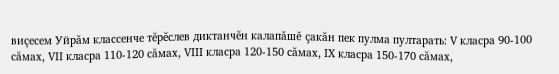виçесем Уйрăм классенче тĕрĕслев диктанчĕн калапăшĕ çакăн пек пулма пултарать: V класра 90-100 сăмах, VII класра 110-120 сăмах, VIII класра 120-150 сăмах, IX класра 150-170 сăмах,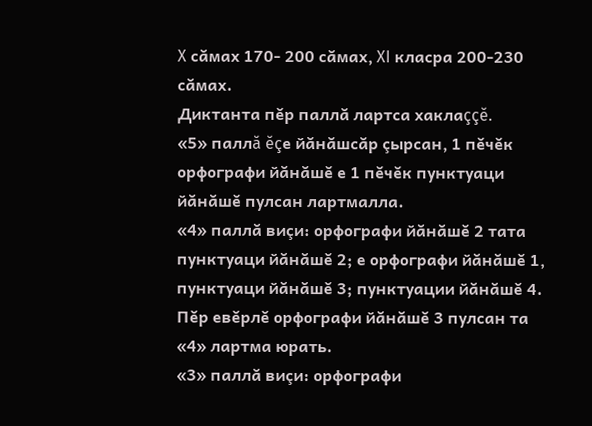X сăмах 170- 200 сăмах, XI класра 200-230 сăмах.
Диктанта пĕр паллă лартса хаклаççĕ.
«5» паллă ĕçе йăнăшсăр çырсан, 1 пĕчĕк орфографи йăнăшĕ е 1 пĕчĕк пунктуаци йăнăшĕ пулсан лартмалла.
«4» паллă виçи: орфографи йăнăшĕ 2 тата пунктуаци йăнăшĕ 2; е орфографи йăнăшĕ 1, пунктуаци йăнăшĕ 3; пунктуации йăнăшĕ 4. Пĕр евĕрлĕ орфографи йăнăшĕ 3 пулсан та «4» лартма юрать.
«3» паллă виçи: орфографи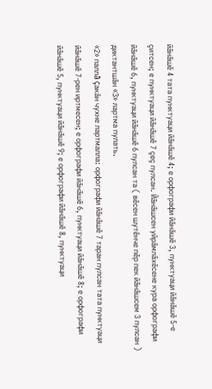йăнăшĕ 4 тата пунктуаци йăнăшĕ 4; е орфографи йăнăшĕ 3, пунктуаци йăнăшĕ 5-е çитсен; е пунктуаци йăнăшĕ 7 çеç пулсан. Йăнăшсен уйрăмлăхĕсене кура орфографи йăнăшĕ 6, пунктуаци йăнăшĕ 6 пулсан та ( вĕсен шутĕнче пĕр пек йăнăшсем 3 пулсан ) диктантшăн «3» лартма пулать.
«2» паллă çакăн чухне лартмалла: орфографи йăнăшĕ 7 таран пулсан тата пунктуаци йăнăшĕ 7-рен иртмесен; е орфографи йăнăшĕ 6, пунктуаци йăнăшĕ 8; е орфографи йăнăшĕ 5, пунктуаци йăнăшĕ 9; е орфографи йăнăшĕ 8, пунктуаци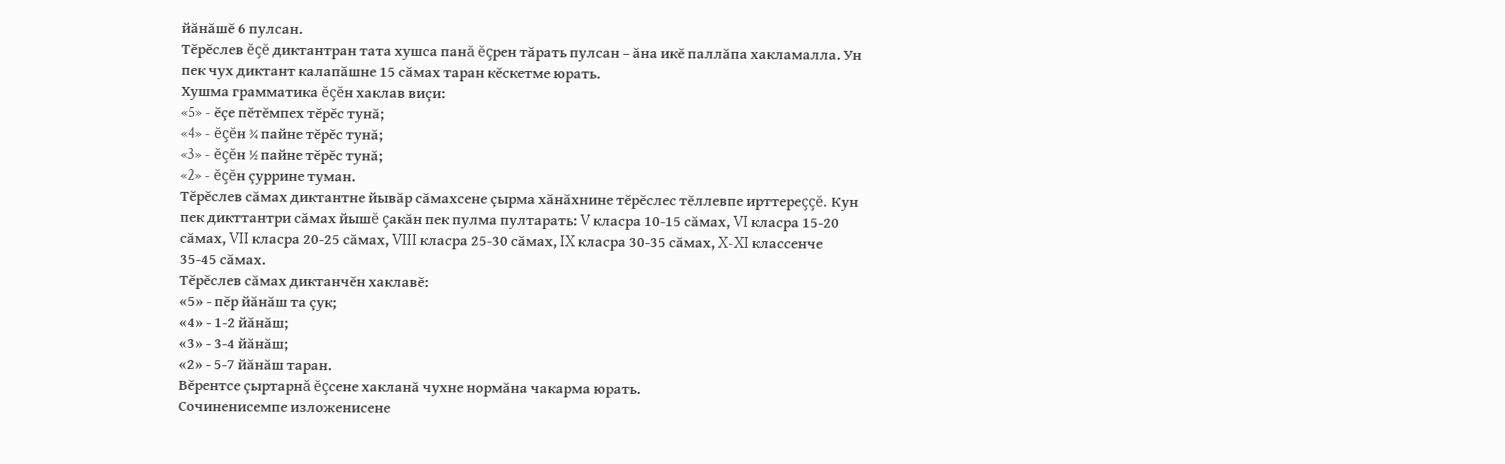йăнăшĕ 6 пулсан.
Тĕрĕслев ĕçĕ диктантран тата хушса панă ĕçрен тăрать пулсан – ăна икĕ паллăпа хакламалла. Ун пек чух диктант калапăшне 15 сăмах таран кĕскетме юрать.
Хушма грамматика ĕçĕн хаклав виçи:
«5» - ĕçе пĕтĕмпех тĕрĕс тунă;
«4» - ĕçĕн ¾ пайне тĕрĕс тунă;
«3» - ĕçĕн ½ пайне тĕрĕс тунă;
«2» - ĕçĕн çуррине туман.
Тĕрĕслев сăмах диктантне йывăр сăмахсене çырма хăнăхнине тĕрĕслес тĕллевпе ирттереççĕ. Кун пек дикттантри сăмах йышĕ çакăн пек пулма пултарать: V класра 10-15 сăмах, VI класра 15-20 сăмах, VII класра 20-25 сăмах, VIII класра 25-30 сăмах, IX класра 30-35 сăмах, X-XI классенче 35-45 сăмах.
Тĕрĕслев сăмах диктанчĕн хаклавĕ:
«5» - пĕр йăнăш та çук;
«4» - 1-2 йăнăш;
«3» - 3-4 йăнăш;
«2» - 5-7 йăнăш таран.
Вĕрентсе çыртарнă ĕçсене хакланă чухне нормăна чакарма юрать.
Сочиненисемпе изложенисене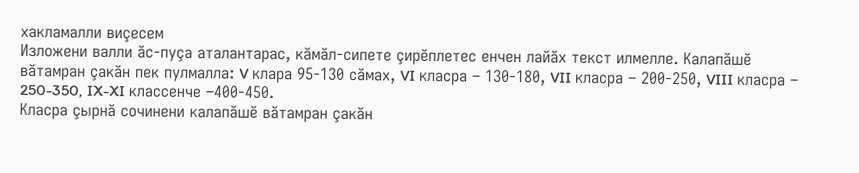хакламалли виçесем
Изложени валли ăс-пуçа аталантарас, кăмăл-сипете çирĕплетес енчен лайăх текст илмелле. Калапăшĕ вăтамран çакăн пек пулмалла: V клара 95-130 сăмах, VI класра – 130-180, VII класра – 200-250, VIII класра – 250-350, IX-XI классенче –400-450.
Класра çырнă сочинени калапăшĕ вăтамран çакăн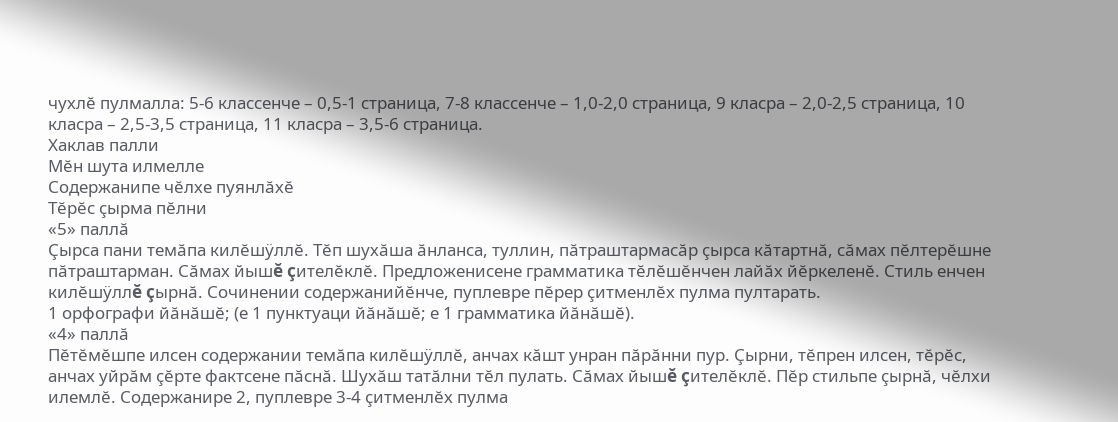чухлĕ пулмалла: 5-6 классенче – 0,5-1 страница, 7-8 классенче – 1,0-2,0 страница, 9 класра – 2,0-2,5 страница, 10 класра – 2,5-3,5 страница, 11 класра – 3,5-6 страница.
Хаклав палли
Мĕн шута илмелле
Содержанипе чĕлхе пуянлăхĕ
Тĕрĕс çырма пĕлни
«5» паллă
Çырса пани темăпа килĕшÿллĕ. Тĕп шухăша ăнланса, туллин, пăтраштармасăр çырса кăтартнă, сăмах пĕлтерĕшне пăтраштарман. Сăмах йышĕ çителĕклĕ. Предложенисене грамматика тĕлĕшĕнчен лайăх йĕркеленĕ. Стиль енчен килĕшÿллĕ çырнă. Сочинении содержанийĕнче, пуплевре пĕрер çитменлĕх пулма пултарать.
1 орфографи йăнăшĕ; (е 1 пунктуаци йăнăшĕ; е 1 грамматика йăнăшĕ).
«4» паллă
Пĕтĕмĕшпе илсен содержании темăпа килĕшÿллĕ, анчах кăшт унран пăрăнни пур. Çырни, тĕпрен илсен, тĕрĕс, анчах уйрăм çĕрте фактсене пăснă. Шухăш татăлни тĕл пулать. Сăмах йышĕ çителĕклĕ. Пĕр стильпе çырнă, чĕлхи илемлĕ. Содержанире 2, пуплевре 3-4 çитменлĕх пулма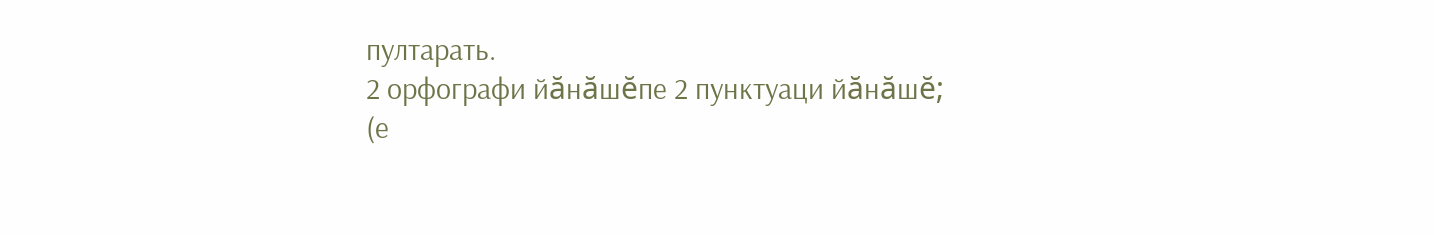пултарать.
2 орфографи йăнăшĕпе 2 пунктуаци йăнăшĕ;
(е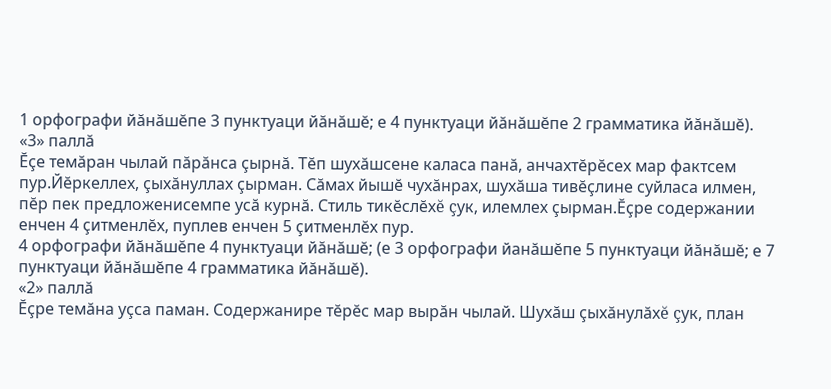1 орфографи йăнăшĕпе 3 пунктуаци йăнăшĕ; е 4 пунктуаци йăнăшĕпе 2 грамматика йăнăшĕ).
«3» паллă
Ĕçе темăран чылай пăрăнса çырнă. Тĕп шухăшсене каласа панă, анчахтĕрĕсех мар фактсем пур.Йĕркеллех, çыхăнуллах çырман. Сăмах йышĕ чухăнрах, шухăша тивĕçлине суйласа илмен, пĕр пек предложенисемпе усă курнă. Стиль тикĕслĕхĕ çук, илемлех çырман.Ĕçре содержании енчен 4 çитменлĕх, пуплев енчен 5 çитменлĕх пур.
4 орфографи йăнăшĕпе 4 пунктуаци йăнăшĕ; (е 3 орфографи йанăшĕпе 5 пунктуаци йăнăшĕ; е 7 пунктуаци йăнăшĕпе 4 грамматика йăнăшĕ).
«2» паллă
Ĕçре темăна уçса паман. Содержанире тĕрĕс мар вырăн чылай. Шухăш çыхăнулăхĕ çук, план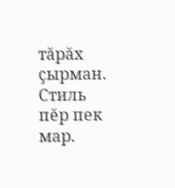тăрăх çырман. Стиль пĕр пек мар.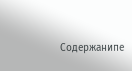Содержанипе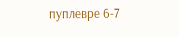пуплевре 6-7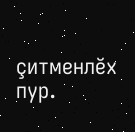çитменлĕх пур.